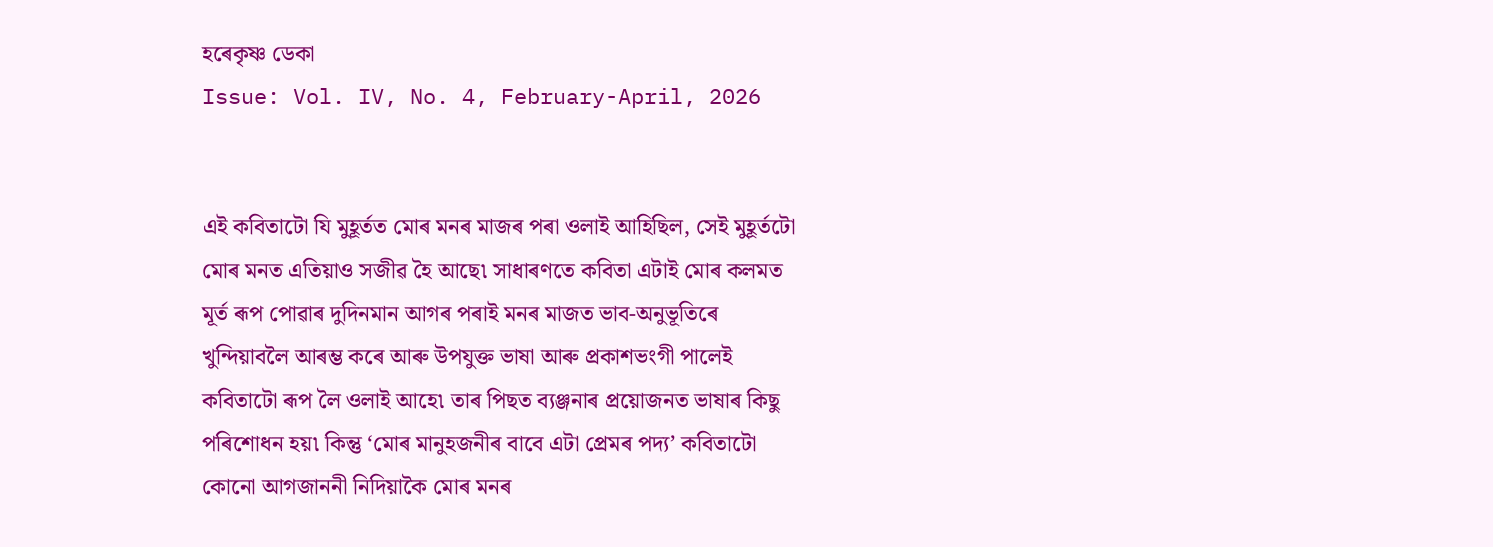হৰেকৃষ্ণ ডেকা
Issue: Vol. IV, No. 4, February-April, 2026


এই কবিতাটো যি মুহূৰ্তত মোৰ মনৰ মাজৰ পৰা ওলাই আহিছিল, সেই মুহূৰ্তটো মোৰ মনত এতিয়াও সজীৱ হৈ আছে৷ সাধাৰণতে কবিতা এটাই মোৰ কলমত মূৰ্ত ৰূপ পোৱাৰ দুদিনমান আগৰ পৰাই মনৰ মাজত ভাব-অনুভূতিৰে খুন্দিয়াবলৈ আৰম্ভ কৰে আৰু উপযুক্ত ভাষা আৰু প্ৰকাশভংগী পালেই কবিতাটো ৰূপ লৈ ওলাই আহে৷ তাৰ পিছত ব্যঞ্জনাৰ প্ৰয়োজনত ভাষাৰ কিছু পৰিশোধন হয়৷ কিন্তু ‘মোৰ মানুহজনীৰ বাবে এটা প্ৰেমৰ পদ্য’ কবিতাটো কোনো আগজাননী নিদিয়াকৈ মোৰ মনৰ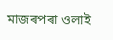মাজৰপৰা ওলাই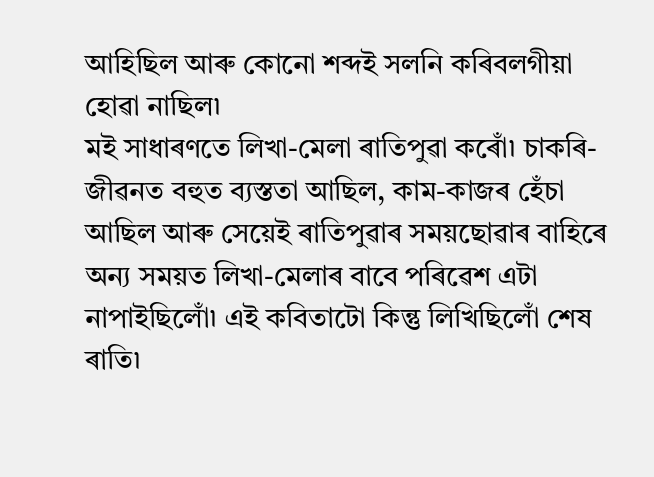আহিছিল আৰু কোনো শব্দই সলনি কৰিবলগীয়া হোৱা নাছিল৷
মই সাধাৰণতে লিখা-মেলা ৰাতিপুৱা কৰোঁ৷ চাকৰি-জীৱনত বহুত ব্যস্ততা আছিল, কাম-কাজৰ হেঁচা আছিল আৰু সেয়েই ৰাতিপুৱাৰ সময়ছোৱাৰ বাহিৰে অন্য সময়ত লিখা-মেলাৰ বাবে পৰিৱেশ এটা নাপাইছিলোঁ৷ এই কবিতাটো কিন্তু লিখিছিলোঁ শেষ ৰাতি৷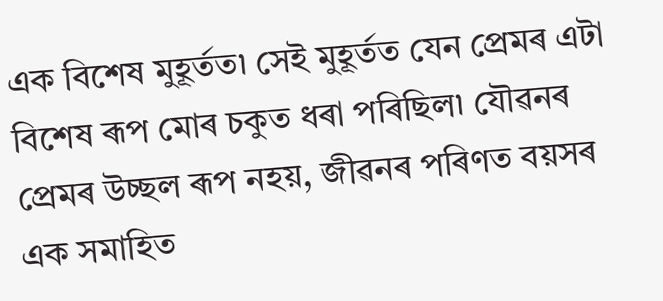এক বিশেষ মুহূৰ্তত৷ সেই মুহূৰ্তত যেন প্ৰেমৰ এটা বিশেষ ৰূপ মোৰ চকুত ধৰা পৰিছিল৷ যৌৱনৰ প্ৰেমৰ উচ্ছল ৰূপ নহয়, জীৱনৰ পৰিণত বয়সৰ এক সমাহিত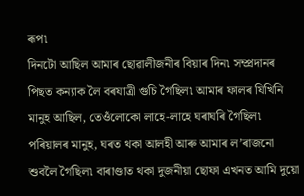ৰূপ৷
দিনটো আছিল আমাৰ ছোৱালীজনীৰ বিয়াৰ দিন৷ সম্প্ৰদানৰ পিছত কন্যাক লৈ বৰযাত্ৰী গুচি গৈছিল৷ আমাৰ ফালৰ যিখিনি মানুহ আছিল, তেওঁলোকো লাহে-লাহে ঘৰাঘৰি গৈছিল৷ পৰিয়ালৰ মানুহ, ঘৰত থকা আলহী আৰু আমাৰ ল’ৰাজনো শুবলৈ গৈছিল৷ বাৰাণ্ডাত থকা দুজনীয়া ছোফা এখনত আমি দুয়ো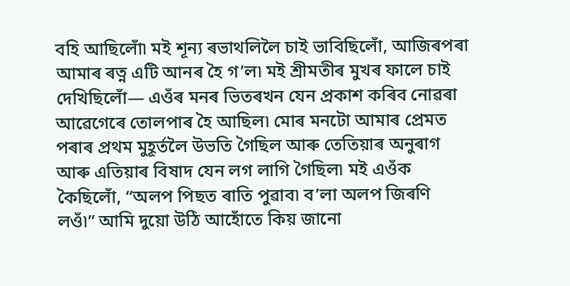বহি আছিলোঁ৷ মই শূন্য ৰভাথলিলৈ চাই ভাবিছিলোঁ, আজিৰপৰা আমাৰ ৰত্ন এটি আনৰ হৈ গ’ল৷ মই শ্ৰীমতীৰ মুখৰ ফালে চাই দেখিছিলোঁ— এওঁৰ মনৰ ভিতৰখন যেন প্ৰকাশ কৰিব নোৱৰা আৱেগেৰে তোলপাৰ হৈ আছিল৷ মোৰ মনটো আমাৰ প্ৰেমত পৰাৰ প্ৰথম মুহূৰ্তলৈ উভতি গৈছিল আৰু তেতিয়াৰ অনুৰাগ আৰু এতিয়াৰ বিষাদ যেন লগ লাগি গৈছিল৷ মই এওঁক কৈছিলোঁ, “অলপ পিছত ৰাতি পুৱাব৷ ব’লা অলপ জিৰণি লওঁ৷” আমি দুয়ো উঠি আহোঁতে কিয় জানো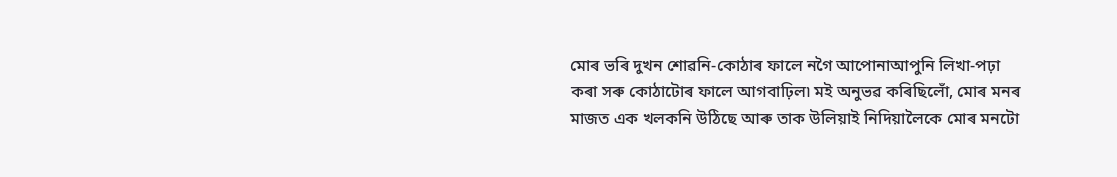মোৰ ভৰি দুখন শোৱনি-কোঠাৰ ফালে নগৈ আপোনাআপুনি লিখা-পঢ়া কৰা সৰু কোঠাটোৰ ফালে আগবাঢ়িল৷ মই অনুভৱ কৰিছিলোঁ, মোৰ মনৰ মাজত এক খলকনি উঠিছে আৰু তাক উলিয়াই নিদিয়ালৈকে মোৰ মনটো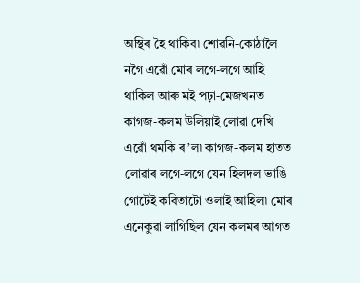অস্থিৰ হৈ থাকিব৷ শোৱনি-কোঠালৈ নগৈ এৱোঁ মোৰ লগে-লগে আহি থাকিল আৰু মই পঢ়া-মেজখনত কাগজ-কলম উলিয়াই লোৱা দেখি এৱোঁ থমকি ৰ’ল৷ কাগজ-কলম হাতত লোৱাৰ লগে-লগে যেন হিলদল ভাঙি গোটেই কবিতাটো ওলাই আহিল৷ মোৰ এনেকুৱা লাগিছিল যেন কলমৰ আগত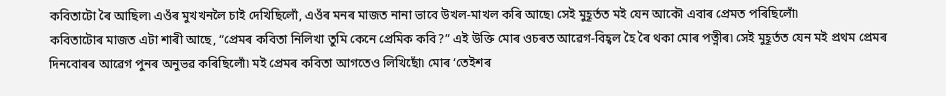কবিতাটো ৰৈ আছিল৷ এওঁৰ মুখখনলৈ চাই দেখিছিলোঁ, এওঁৰ মনৰ মাজত নানা ভাবে উখল-মাখল কৰি আছে৷ সেই মুহূৰ্তত মই যেন আকৌ এবাৰ প্ৰেমত পৰিছিলোঁ৷
কবিতাটোৰ মাজত এটা শাৰী আছে, “প্ৰেমৰ কবিতা নিলিখা তুমি কেনে প্ৰেমিক কবি?” এই উক্তি মোৰ ওচৰত আৱেগ-বিহ্বল হৈ ৰৈ থকা মোৰ পত্নীৰ৷ সেই মুহূৰ্তত যেন মই প্ৰথম প্ৰেমৰ দিনবোৰৰ আৱেগ পুনৰ অনুভৱ কৰিছিলোঁ৷ মই প্ৰেমৰ কবিতা আগতেও লিখিছোঁ৷ মোৰ ‘তেইশৰ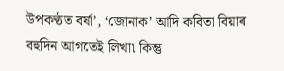উপকণ্ঠত বৰ্ষা’, ‘জোনাক’ আদি কবিতা বিয়াৰ বহুদিন আগতেই লিখা৷ কিন্তু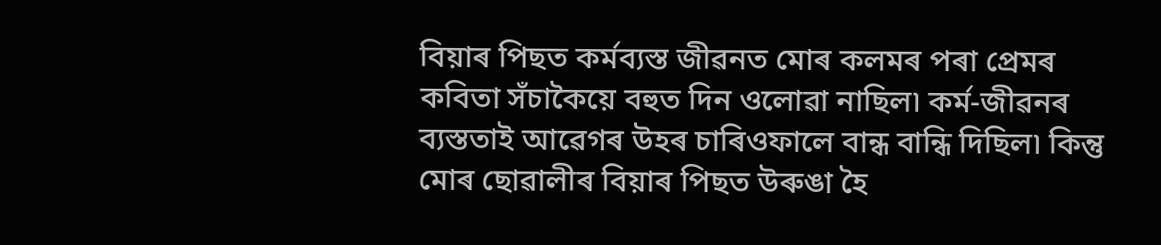বিয়াৰ পিছত কৰ্মব্যস্ত জীৱনত মোৰ কলমৰ পৰা প্ৰেমৰ কবিতা সঁচাকৈয়ে বহুত দিন ওলোৱা নাছিল৷ কৰ্ম-জীৱনৰ ব্যস্ততাই আৱেগৰ উহৰ চাৰিওফালে বান্ধ বান্ধি দিছিল৷ কিন্তু মোৰ ছোৱালীৰ বিয়াৰ পিছত উৰুঙা হৈ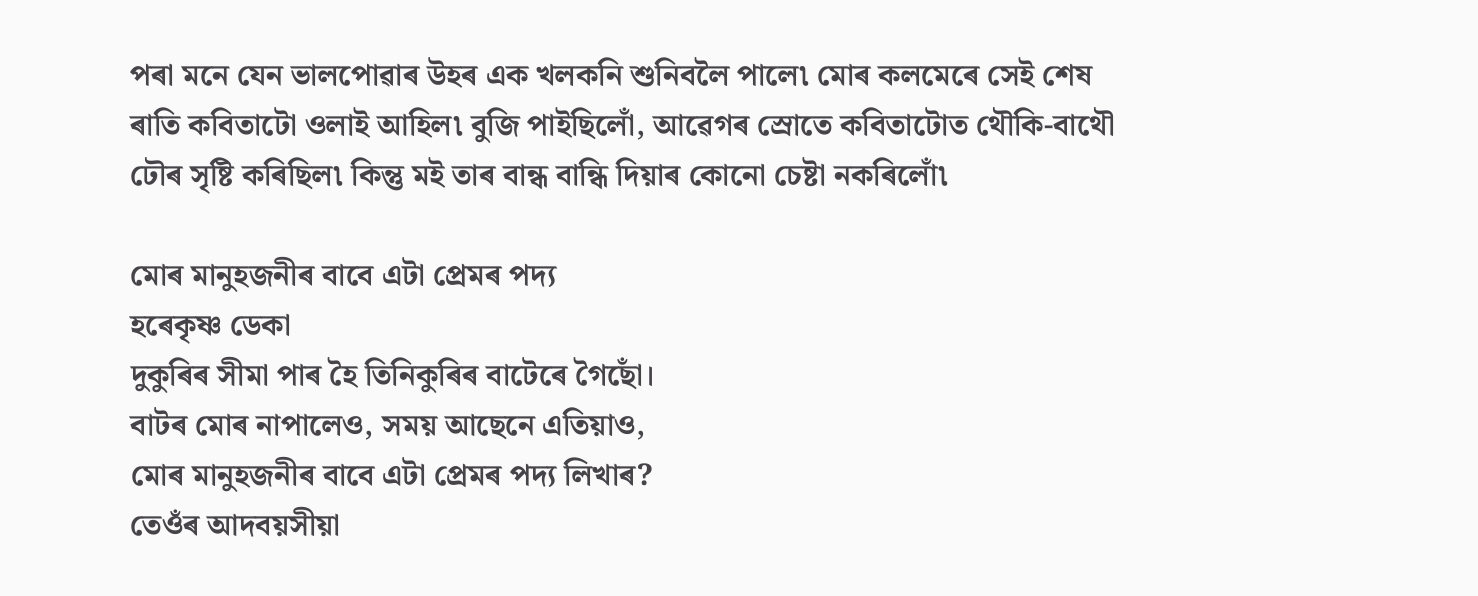পৰা মনে যেন ভালপোৱাৰ উহৰ এক খলকনি শুনিবলৈ পালে৷ মোৰ কলমেৰে সেই শেষ ৰাতি কবিতাটো ওলাই আহিল৷ বুজি পাইছিলোঁ, আৱেগৰ স্ৰোতে কবিতাটোত থৌকি-বাথৌ ঢৌৰ সৃষ্টি কৰিছিল৷ কিন্তু মই তাৰ বান্ধ বান্ধি দিয়াৰ কোনো চেষ্টা নকৰিলোঁ৷

মোৰ মানুহজনীৰ বাবে এটা প্ৰেমৰ পদ্য
হৰেকৃষ্ণ ডেকা
দুকুৰিৰ সীমা পাৰ হৈ তিনিকুৰিৰ বাটেৰে গৈছোঁ।
বাটৰ মোৰ নাপালেও, সময় আছেনে এতিয়াও,
মোৰ মানুহজনীৰ বাবে এটা প্ৰেমৰ পদ্য লিখাৰ?
তেওঁৰ আদবয়সীয়া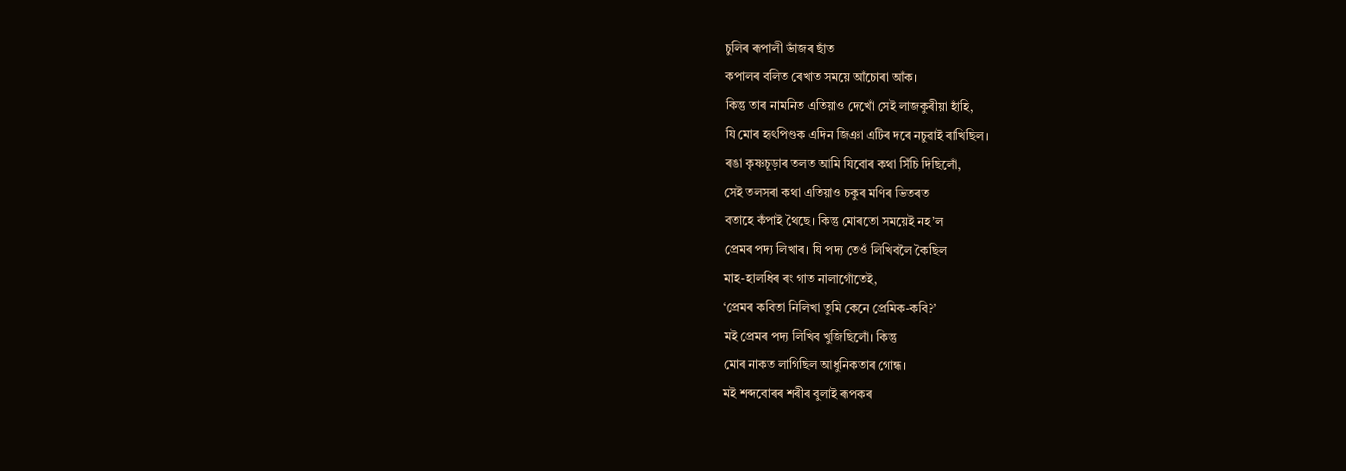চুলিৰ ৰূপালী ভাঁজৰ ছাঁত
কপালৰ বলিত ৰেখাত সময়ে আঁচোৰা আঁক।
কিন্তু তাৰ নামনিত এতিয়াও দেখোঁ সেই লাজকুৰীয়া হাঁহি,
যি মোৰ হৃৎপিণ্ডক এদিন জিঞা এটিৰ দৰে নচুৱাই ৰাখিছিল।
ৰঙা কৃষ্ণচূড়াৰ তলত আমি যিবোৰ কথা সিঁচি দিছিলোঁ,
সেই তলসৰা কথা এতিয়াও চকুৰ মণিৰ ভিতৰত
বতাহে কঁপাই থৈছে। কিন্তু মোৰতো সময়েই নহ’ল
প্ৰেমৰ পদ্য লিখাৰ। যি পদ্য তেওঁ লিখিবলৈ কৈছিল
মাহ-হালধিৰ ৰং গাত নালাগোঁতেই,
‘প্ৰেমৰ কবিতা নিলিখা তুমি কেনে প্রেমিক-কবি?’
মই প্ৰেমৰ পদ্য লিখিব খুজিছিলোঁ। কিন্তু
মোৰ নাকত লাগিছিল আধুনিকতাৰ গোন্ধ।
মই শব্দবোৰৰ শৰীৰ বুলাই ৰূপকৰ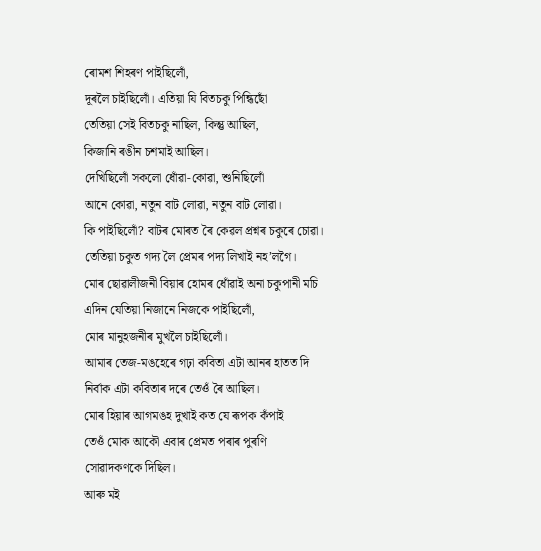ৰোমশ শিহৰণ পাইছিলোঁ,
দূৰলৈ চাইছিলোঁ। এতিয়া যি বিতচকু পিন্ধিছোঁ
তেতিয়া সেই বিতচকু নাছিল, কিন্তু আছিল,
কিজানি ৰঙীন চশমাই আছিল।
দেখিছিলোঁ সকলো ধোঁৱা-কোৱা, শুনিছিলোঁ
আনে কোৱা, নতুন বাট লোৱা, নতুন বাট লোৱা।
কি পাইছিলোঁ? বাটৰ মোৰত ৰৈ কেৱল প্ৰশ্নৰ চকুৰে চোৱা।
তেতিয়া চকুত গদ্য লৈ প্ৰেমৰ পদ্য লিখাই নহ’লগৈ।
মোৰ ছোৱালীজনী বিয়াৰ হোমৰ ধোঁৱাই অনা চকুপানী মচি
এদিন যেতিয়া নিজানে নিজকে পাইছিলোঁ,
মোৰ মানুহজনীৰ মুখলৈ চাইছিলোঁ।
আমাৰ তেজ-মঙহেৰে গঢ়া কবিতা এটা আনৰ হাতত দি
নির্বাক এটা কবিতাৰ দৰে তেওঁ ৰৈ আছিল।
মোৰ হিয়াৰ আগমঙহ দুখাই কত যে ৰূপক কঁপাই
তেওঁ মোক আকৌ এবাৰ প্ৰেমত পৰাৰ পুৰণি
সোৱাদকণকে দিছিল।
আৰু মই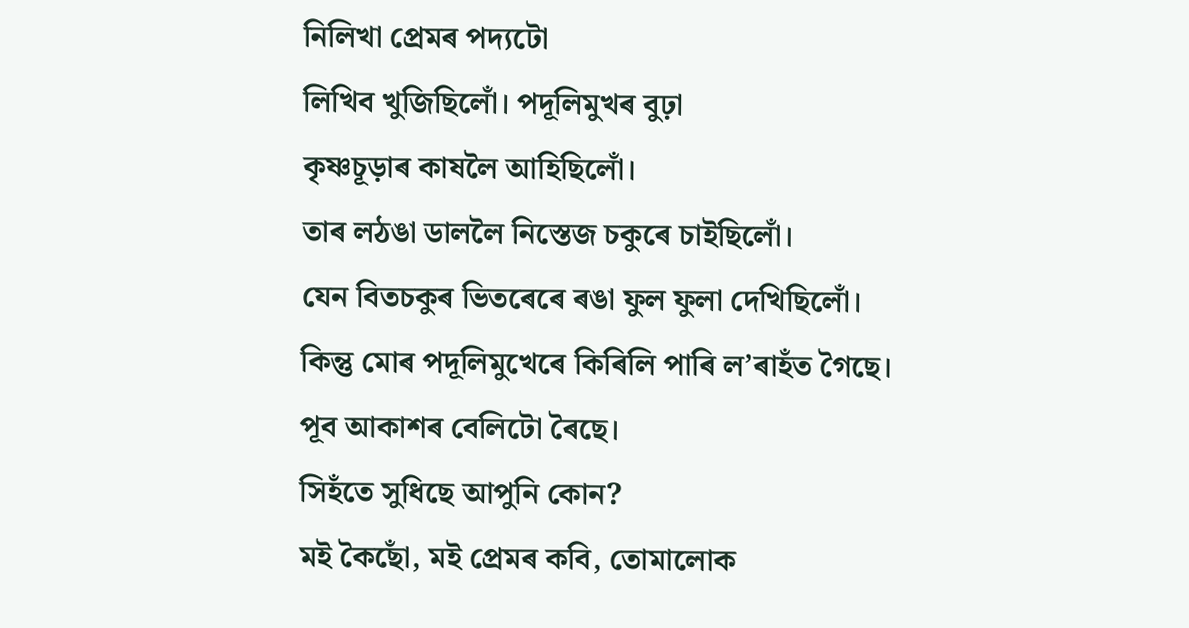নিলিখা প্ৰেমৰ পদ্যটো
লিখিব খুজিছিলোঁ। পদূলিমুখৰ বুঢ়া
কৃষ্ণচূড়াৰ কাষলৈ আহিছিলোঁ।
তাৰ লঠঙা ডাললৈ নিস্তেজ চকুৰে চাইছিলোঁ।
যেন বিতচকুৰ ভিতৰেৰে ৰঙা ফুল ফুলা দেখিছিলোঁ।
কিন্তু মোৰ পদূলিমুখেৰে কিৰিলি পাৰি ল’ৰাহঁত গৈছে।
পূব আকাশৰ বেলিটো ৰৈছে।
সিহঁতে সুধিছে আপুনি কোন?
মই কৈছোঁ, মই প্ৰেমৰ কবি, তোমালোক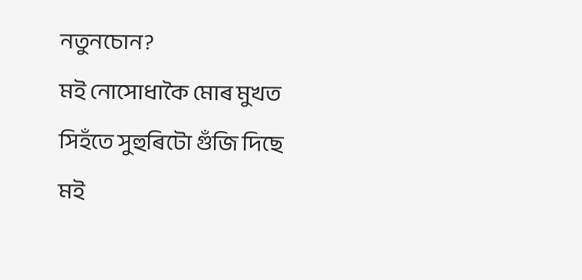নতুনচোন?
মই নোসোধাকৈ মোৰ মুখত সিহঁতে সুহুৰিটো গুঁজি দিছে
মই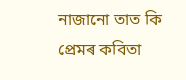নাজানো তাত কি প্ৰেমৰ কবিতা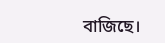বাজিছে।